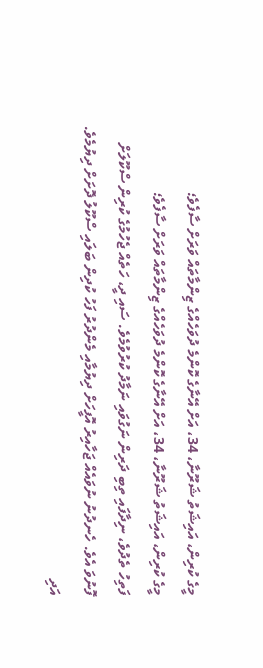މީގެ ކުރިން، އައިޝަތު ޝަރޫނާ، 34، އަށް އޭނާގެ ކޮންމެ ދުވަހެއްގެ ޒިންމާތައް ވަރަށް ސާފެވެ؛
މީގެ ކުރިން، އައިޝަތު ޝަރޫނާ، 34، އަށް އޭނާގެ ކޮންމެ ދުވަހެއްގެ ޒިންމާތައް ވަރަށް ސާފެވެ؛
ފަތިހު ތެދުވެ، ނިދާފައި ތިބި ދަރިން ނަގުވައި ނަމާދު ކުރުވުމެވެ. ސައި ދީ، ހަތެއް ޖެހުމުގެ ކުރިން ސްކޫލަށް ފޮނުވަ އެވެ. ހެނދުނު ނުވައެއް ޖަހާއިރު އޮފީހަށް ދިޔުމާއި މެންދުރު ފަހު ކުދިން ބަލައި ސްކޫލު ދޮށަށް ދިޔުމެވެ. އަދި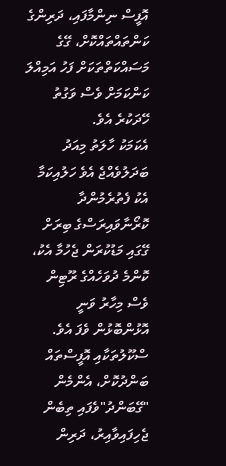އޮފީސް ނިންމާފައި، ދަރިންގެ ކަންތައްތައްކޮށް، ގޭގެ މަސައްކަތްތަކަށް ފަހު އަމިއްލަ ކަންކަމަށް ވެސް ވަގުތު ހޭދަކުރެ އެވެ.
އެކަމަކު ހާލަތު މިއަދު ބަދަލުވެއްޖެ އެވެ ހަލުއިކަމާ އެކު ފެތުރެމުންދާ ކޮރޯނާވައިރަސްގެ ބިރަށް ގޭގައި މަޑުކުރަން ޖެހުމާ އެކު، ކޮންމެ ދުވަހެއްގެ ރޫޓިން ވެސް މިހާރު ވަނީ އޮޅުންބޮޅުން ވެފަ އެވެ. ސްކޫލުތަކާއި އޮފީސްތައް ބަންދުކޮށް، އެންމެން "ގޭބަންދު"ވެފައި ތިބެން ޖެހިފައިވާއިރު، ދަރިން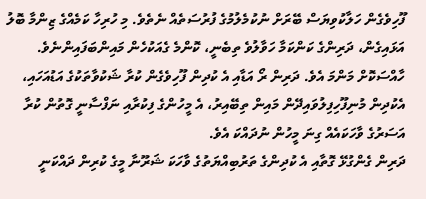ފޫހިވެގެން ހަލާކުވިޔަސް ބޭރަށް ނުކުމެލުމުގެ ފުރުސަތެއް ނެތެވެ. މި ހުރިހާ ކަމެއްގެ ޒިންމާ ބޮލު އަޅައިގެން، ދަރިންގެ ކަންކަމާ ހަވާލުވެ ތިބެނީ، ކޮންމެ ގެއަކުހެން މައިންބަފައިންނެވެ. ހާއްސަކޮށް މަންމަ އެވެ. ދަރިން ރޯ އަޑާއި އެ ކުދިން ފޫހިވެގެން ކުރާ ޝަކުވާތަކުގެ އަޑުއަހައި، އެކުދިން މުނިފޫހިފިލުވައިދޭން މައިން ތިބޭއިރު، އެ މީހުންގެ ފިކުރާއި ނަފްސާނީ ގޮތުން ކުރާ އަސަރުގެ ވާހަކައެއް ގިނަ މީހުން ނުދައްކަ އެވެ.
ދަރިން ގެންގުޅޭ ގޮތާއި އެ ކުދިންގެ ތަރުބިއްޔަތުގެ ވާހަކަ ޝަރޫނާ މީގެ ކުރިން ދައްކަނީ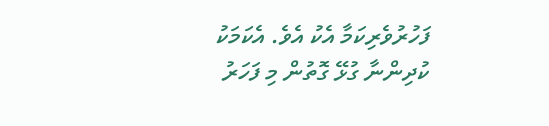ފަހުރުވެރިކަމާ އެކު އެވެ. އެކަމަކު ކުދިންނާ ގުޅޭ ގޮތުން މި ފަހަރު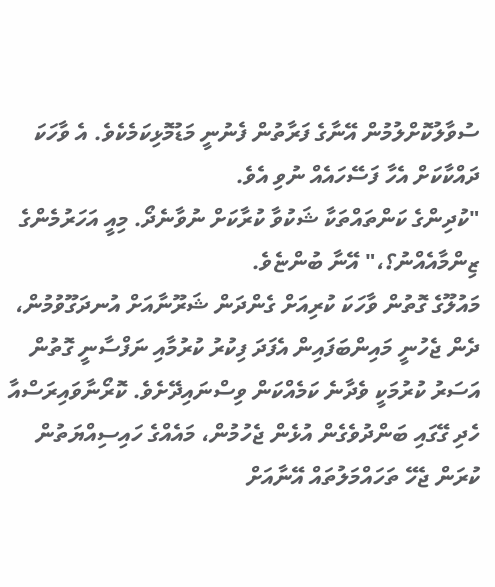ސުވާލުކޮށްލުމުން އޭނާގެ ފަރާތުން ފެނުނީ މަޑުމޮޅިކަމެކެވެ. އެ ވާހަކަ ދައްކާކަށް އެހާ ފަސޭހައެއް ނުވި އެވެ.
"ކުދިންގެ ކަންތައްތަކާ ޝަކުވާ ކުރާކަށް ނުވާނެދޯ. މިއީ އަހަރުމެންގެ ޒިންމާއެއްނު؟،" އޭނާ ބުންޏެވެ.
މައުލޫގެ ގޮތުން ވާހަކަ ކުރިއަށް ގެންދަން ޝަރޫނާއަށް އުނދަގޫވުމުން، ދެން ޖެހުނީ މައިންބަފައިން އެފަދަ ފިކުރު ކުރުމާއި ނަފްސާނީ ގޮތުން އަސަރު ކުރުމަކީ ވެދާނެ ކަމެއްކަން ވިސްނައިދޭށެވެ. ކޮރޯނާވައިރަސްއާ ހެދި ގޭގައި ބަންދުވެގެން އުޅެން ޖެހުމުން، މައެއްގެ ހައިސިއްޔަތުން ކުރަން ޖެހޭ ތަހައްމަލުތައް އޭނާއަށް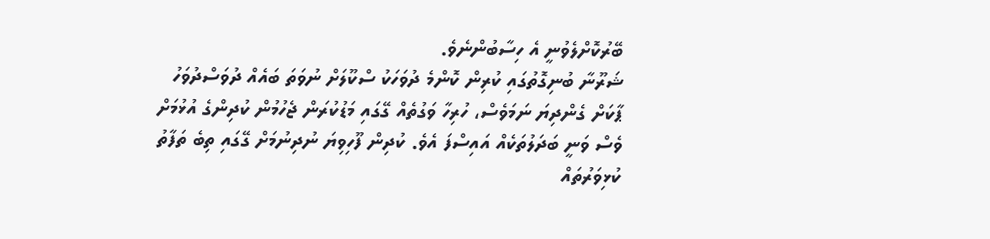ބޭރުކޮށްލެވުނީ އެ ހިސާބުންނެވެ.
ޝަރޫނާ ބުނިގޮތުގައި ކުރިން ކޮންމެ ދުވަހަކު ސްކޫލަށް ނުވަތަ ބައެއް ދުވަސްދުވަހު ޕާކަށް ގެންދިޔަ ނަމަވެސް، ހުރިހާ ވަގުތެއް ގޭގައި މަޑުކުރަން ޖެހުމުން ކުދިންގެ އުޅުމަށް ވެސް ވަނީ ބަދަލުތަކެއް އައިސްފަ އެވެ. ކުދިން ފޫހިވިޔަ ނުދިނުމަށް ގޭގައި ތިބެ ތަފާތު ކުޅިވަރުތައް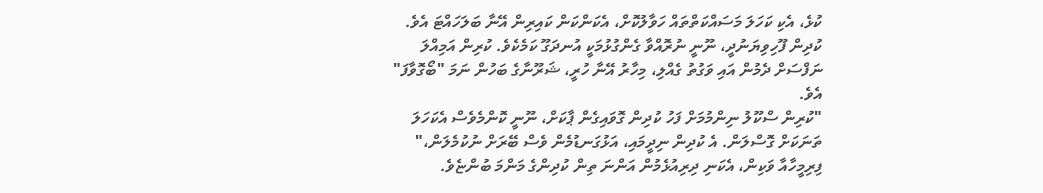ކުޅެ، އެކި ކަހަލަ މަސައްކަތްތައް ހަވާލުކޮށް، އެކަންކަން ކައިރިން އޭނާ ބަލަހައްޓަ އެވެ. ކުދިން ފޫހިވިޔަނުދީ، ނޫނީ ނުރޮއްވާ ގެންގުޅުމަކީ އުނދަގޫ ކަމެކެވެ. ކުރިން އަމިއްލަ ނަފްސަށް ދެމުން އައި ވަގުތު ގެއްލި، މިހާރު އޭނާ ހުރީ، ޝަރޫނާގެ ބަހުން ނަމަ "ބޯގޮވާފަ" އެވެ.
"ކުރިން ސްކޫލު ނިންމުމަށް ފަހު ކުދިން ގޮވައިގެން ޕާކަށް، ނޫނީ ކޮންމެވެސް އެކަހަލަ ތަނަކަށް ގޮސްލަން. އެ ކުދިން ނިދީމައި، އަޅުގަނޑުމެން ވެސް ބޭރަށް ނުކުމެލަން،" ފިރިމީހާއާ ވަކިން، އެކަނި ދިރިއުޅެމުން އަންނަ ތިން ކުދިންގެ މަންމަ ބުންޏެވެ.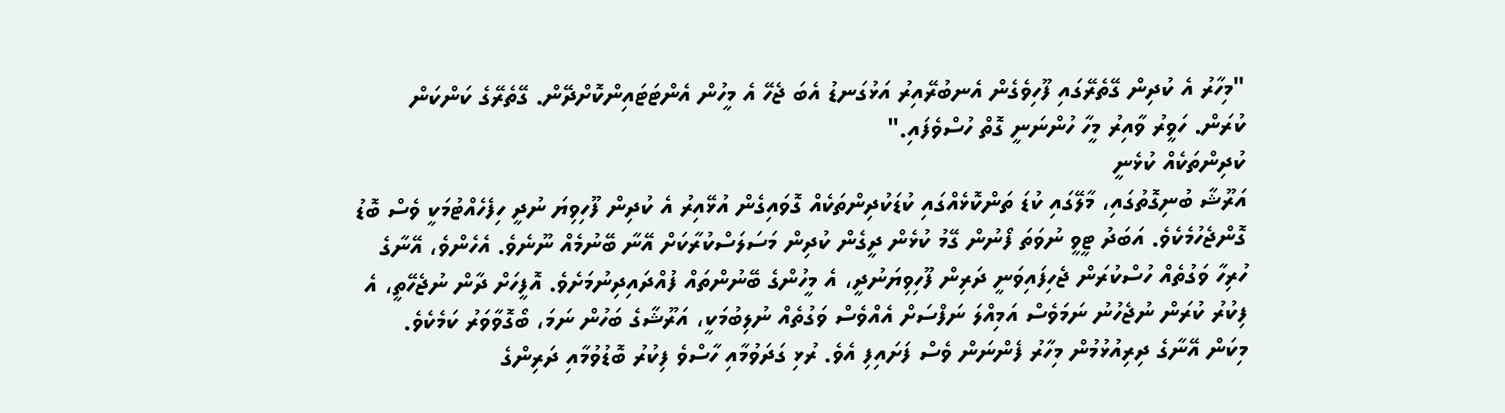"މިހާރު އެ ކުދިން ގޭތެރޭގައި ފޫހިވެގެން އެނބުރޭއިރު އަޅުގަނޑު އެބަ ޖެހޭ އެ މީހުން އެންޓަޓައިންކޮށްދޭން. ގޭތެރޭގެ ކަންކަން ކުރަން. ހަވީރު ވާއިރު މީހާ ހުންނަނީ ގޮތް ހުސްވެފައި."
ކުދިންތަކެއް ކުޅެނީ
އަރޫޝާ ބުނިގޮތުގައި، މާލޭގައި ކުޑަ ތަންކޮޅެއްގައި ކުޑަކުދިންތަކެއް ގޮވައިގެން އުޅޭއިރު އެ ކުދިން ފޫހިވިޔަ ނުދީ ހިފެހެއްޓުމަކީ ވެސް ބޮޑު ގޮންޖެހުމެކެވެ. އަބަދު ޓީވީ ނުވަތަ ފޯނުން ގޭމު ކުޅެން ދީގެން ކުދިން މަސަލަސްކުރާކަށް އޭނާ ބޭނުމެއް ނޫނެވެ. އެހެންވެ، އޭނާގެ ހުރިހާ ވަގުތެއް ހުސްކުރަން ޖެހިފައިވަނީ ދަރިން ފޫހިވިޔަނުދީ، އެ މީހުންގެ ބޭނުންތައް ފުއްދައިދިނުމަށެވެ. އޮފީހަށް ދާން ނުޖެހޭތީ، އެ ފިކުރު ކުރަން ނުޖެހުނު ނަމަވެސް އަމިއްލަ ނަފްސަށް އެއްވެސް ވަގުތެއް ނުލިބުމަކީ، އަރޫޝާގެ ބަހުން ނަމަ، ބޯގޮވާވަރު ކަމެކެވެ.
މިކަން އޭނާގެ ދިރިއުޅުމުން މިހާރު ފެންނަން ވެސް ފަށައިފި އެވެ. ރުޅި ގަދަވުމާއި ހާސްވެ ފިކުރު ބޮޑުވުމާއި ދަރިންގެ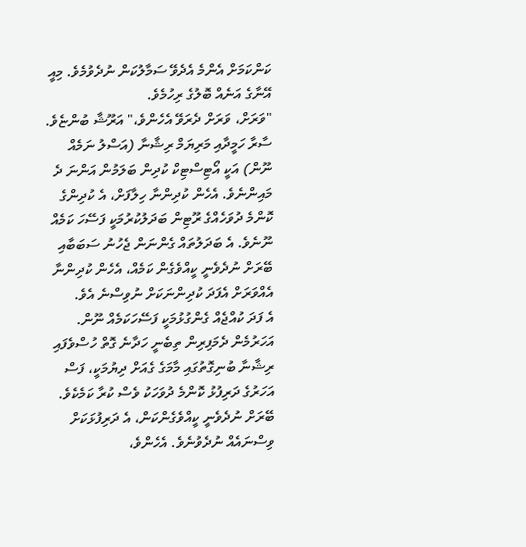ކަންކަމަށް އެންމެ އެދެވޭ ސަމާލުކަން ނުދެވުމެވެ. މިއީ އޭނާގެ އަނެއް ބޮލުގެ ރިހުމެވެ.
"ވަރަށް، ވަރަށް ދެރަވޭ އެހެންވެ،" އަރޫޝާ ބުންޏެވެ.
ސާރާ ހަމީދާއި މަރިޔަމް ރިޝާނާ (އަސްލު ނަމެއް ނޫން) އަކީ އޯޓިސްޓިކް ކުދިން ބަލަމުން އަންނަ ދެ މައިންނެވެ. އެހެން ކުދިންނާ ހިލާފަށް، އެ ކުދިންގެ ކޮންމެ ދުވަހެއްގެ ރޫޓިން ބަދަލުކުރުމަކީ ފަސޭހަ ކަމެއް ނޫނެވެ. އެ ބަދަލުތައް ގެންނަން ޖެހުނު ސަބަބާއި ބޭރަށް ނުދެވެނީ ކީއްވެގެން ކަމެއް، އެހެން ކުދިންނާ އެއްވަރަށް އެފަދަ ކުދިންނަކަށް ނުވިސްނެ އެވެ.
އެ ފަދަ ކުއްޖެއް ގެންގުޅުމަކީ ފަސޭހަކަމެއް ނޫން. އަހަރުމެން ދެމަފިރިން ތިބެނީ ހަދާނެ ގޮތް ހުސްވެފައި
ރިޝާނާ ބުނިގޮތުގައި މާމަގެ ގެއަށް ދިޔުމަކީ، ފަސް އަހަރުގެ ދަރިފުޅު ކޮންމެ ދުވަހަކު ވެސް ކުރާ ކަމެކެވެ. ބޭރަށް ނުދެވެނީ ކީއްވެގެންކަން، އެ ދަރިފުޅަކަށް ވިސްނައެއް ނުދެވުނެވެ. އެހެންވެ،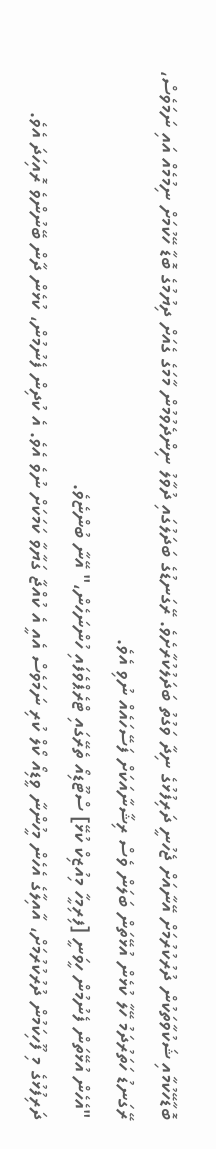ބޮޑާހޭކުމާއި ޝަކުވާތަކުން ދުރުކުރުމަށް އޭނާއަށް ޖެހުނީ ދަރިފުޅުގެ ނިދާ ވަގުތު ބަދަލުކުރާށެވެ. ރޭގަނޑުގެ ބަދަލުގައި ދުވާލު ނިންދެވުމުން މާމަގެ ގެއަށް ދިޔުމުގެ ބޮޑާ ހޭކުމަށް ނިމުމެއް އައި ނަމަވެސް، ރޭގަނޑު ހަތަރުދަމު ހޭލާ ކުޅެން އުޅޭތަން ބަލަން ވެސް ރިޝާނާއަކަށް ފަސޭހައެއް ނުވި އެވެ.
"އެހެން އުޅޭތަން ފެނުމުން ހީވަނީ [ފިރިމީހާ މިއުޒިކް ކުޅޭ] ސްޓޫޑިއޯ ތެރޭގައި ޓްރެޕްވެފައި ހުންނަހެން،" އޭނާ ބުންޏެވެ.
ދަރިފުޅުގެ މި ފޫހިކަމުން ދުރުކުރުމަށް، އާއިލާގެ އެހެން މީހުންނާ ވީޑިއޯ ކޯލް ކުރި ނަމަވެސް އެއީ އެ ކުއްޖާ ގަޔާވާ ކަމަކަށް ނުވެ އެވެ. އެ ކުދިން ފެނުމުން، ކުޅެން ދާން ބޭނުންވެ ރޮއިހަދަ އެވެ.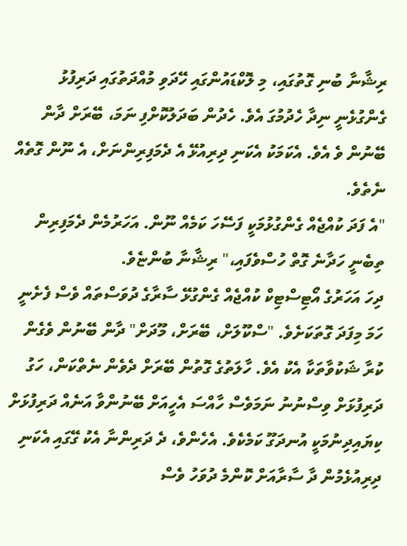ރިޝާނާ ބުނި ގޮތުގައި، މި ލޮކްޑައުންގައި ހޭދަވި މުއްދަތުގައި ދަރިފުޅު ގެންގުޅެނީ ނިދާ ހެދުމުގަ އެވެ. ހެދުން ބަދަލުކޮށްފި ނަމަ، ބޭރަށް ދާން ބޭނުން ވެ އެވެ. އެކަމަކު އެކަނި ދިރިއުޅޭ އެ ދެމަފިރިންނަށް، އެ ނޫން ގޮތެއް ނެތެވެ.
"އެ ފަދަ ކުއްޖެއް ގެންގުޅުމަކީ ފަސޭހަ ކަމެއް ނޫން. އަހަރުމެން ދެމަފިރިން ތިބެނީ ހަދާނެ ގޮތް ހުސްވެފައި،" ރިޝާނާ ބުންޏެވެ.
ދިހަ އަހަރުގެ އޯޓިސްޓިކް ކުއްޖެއް ގެންގުޅޭ ސާރާގެ ދުވަސްތައް ވެސް ފެށެނީ ހަމަ މިފަދަ ގޮތަކަށެވެ. "ސްކޫލަށް، ބޭރަށް، މޫދަށް" ދާން ބޭނުން ވެގެން ކުރާ ޝަކުވާތަކާ އެކު އެވެ. ހާލަތުގެ ގޮތުން ބޭރަށް ދެވެން ނެތްކަން، ހަގު ދަރިފުޅަށް ވިސްނުނު ނަމަވެސް ހާއްސަ އެހީއަށް ބޭނުންވާ އަނެއް ދަރިފުޅަށް ކިޔައިދިނުމަކީ އުނދަގޫ ކަމެކެވެ. އެހެންވެ، ދެ ދަރިންނާ އެކު ގޭގައި އެކަނި ދިރިއުޅެމުން ދާ ސާރާއަށް ކޮންމެ ދުވަހު ވެސް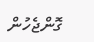ގޮންޖެހުން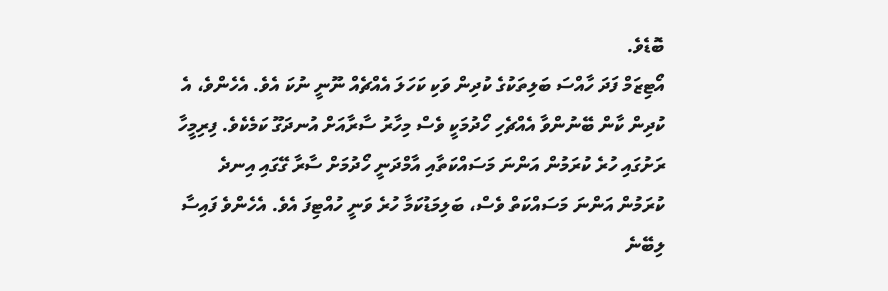ބޮޑެވެ.
އޯޓިޒަމް ފަދަ ހާއްސަ ބަލިތަކުގެ ކުދިން ވަކި ކަހަލަ އެއްޗެއް ނޫނީ ނުކަ އެވެ. އެހެންވެ، އެ ކުދިން ކާން ބޭނުންވާ އެއްޗެހި ހޯދުމަކީ ވެސް މިހާރު ސާރާއަށް އުނދަގޫ ކަމެކެވެ. ފިރިމީހާ ރަށުގައި ހުރެ ކުރަމުން އަންނަ މަސައްކަތާއި އާމްދަނީ ހޯދުމަށް ސާރާ ގޭގައި އިނދެ ކުރަމުން އަންނަ މަސައްކަތް ވެސް، ބަލިމަޑުކަމާ ހުރެ ވަނީ ހުއްޓިފަ އެވެ. އެހެންވެ ފައިސާ ލިބޭނެ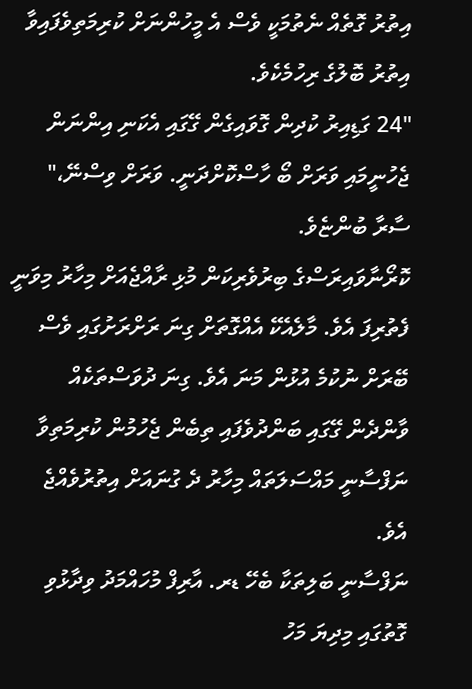އިތުރު ގޮތެއް ނެތުމަކީ ވެސް އެ މީހުންނަށް ކުރިމަތިވެފައިވާ އިތުރު ބޮލުގެ ރިހުމެކެވެ.
"24 ގަޑިއިރު ކުދިން ގޮވައިގެން ގޭގައި އެކަނި އިންނަން ޖެހުނީމައި ވަރަށް ބޯ ހާސްކޮށްދަނީ. ވަރަށް ވިސްނޭ،" ސާރާ ބުންޏެވެ.
ކޮރޯނާވައިރަސްގެ ބިރުވެރިކަން މުޅި ރާއްޖެއަށް މިހާރު މިވަނީ ފެތުރިފަ އެވެ. މާލެއެކޭ އެއްގޮތަށް ގިނަ ރަށްރަށުގައި ވެސް ބޭރަށް ނުކުމެ އުޅުން މަނަ އެވެ. ގިނަ ދުވަސްތަކެއް ވާންދެން ގޭގައި ބަންދުވެފައި ތިބެން ޖެހުމުން ކުރިމަތިވާ ނަފްސާނީ މައްސަލަތައް މިހާރު ދެ ގުނައަށް އިތުރުވެއްޖެ އެވެ.
ނަފްސާނީ ބަލިތަކާ ބެހޭ ޑރ. އާރިފް މުހައްމަދު ވިދާޅުވި ގޮތުގައި މިދިޔަ މަހު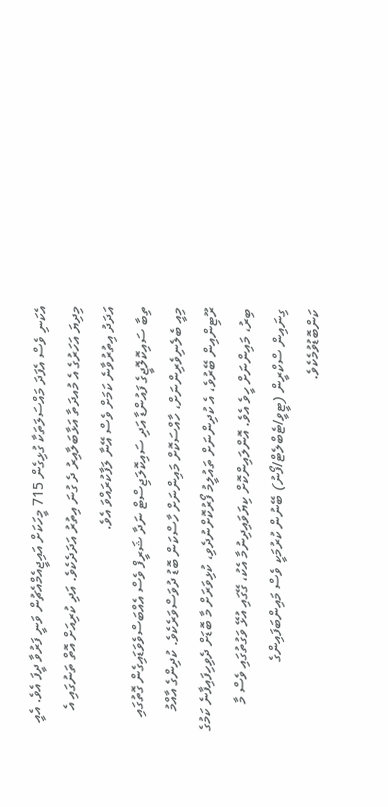އެކަނި ވެސް އެފަދަ މައްސަލަތަކާ ގުޅިގެން 715 މީހަކަށް އައިޖީއެމްއެޗުން ވަނީ ފަރުވާ ދީފަ އެވެ. އެއީ މިދިޔަ އަހަރުގެ އެ މުއދަތާ އަޅާބަލާއިރު ދެ ގުނަ އިތުރު އަދަދެކެވެ. އަދި ކުރިއަށް އޮތް ތަނުގައި އެ އަދަދު އިތުރުވާނެ ކަމަށް ވެސް އޭނާ ލަފާކުރައްވަ އެވެ.
ތިބާ ސައިކޮލޮޖީގެ ފައުންޑާ އަދި ސައިކޮލަޖިސްޓް ނަދާ ޝަރީފް ވެސް އެއްބަސްވެވަޑައިގެން ގޮތުގައި މިއީ ބެލެނިވެރިންނަށް، ހާއްސަކޮށް މައިންނަށް ހާސްކަން ބޮޑު ދުވަސްވަރެކެވެ. ކުދިންގެ އާއްމު ރޫޓިންއިން ބޭރުވެ، އެ ކުދިންނަށް ތައުލީމު ފޯރުކޮށްނުދެވި، ކުޅިވަރަށް މާ ބޮޑަށް ދެވިހިފައިފާނެ ކަމުގެ ބިރު، މައިންނަށް ހީވެ އެވެ. އޮންލައިންކޮށް ކިޔަވައިދިނުމާ އެކު، ގޭގައި އުޅޭ ވަގުތުގައި ވެސް މާ ގިނައިން ސްކްރީން (ޓީވީ/ޓެބްލެޓް/ފޯނު) ބޭނުން ކުރުމަކީ ވެސް މައިންބަފައިންގެ ކަންބޮޑުވުމެކެވެ.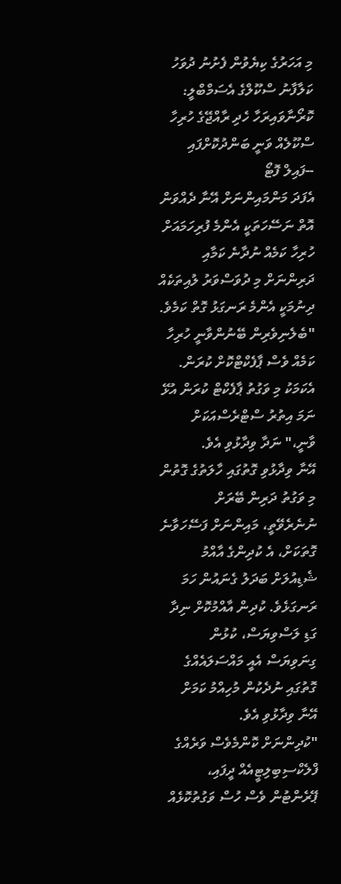މި އަހަރުގެ ކިޔެވުން ފެށުނު ދުވަހު ކަލާފާނު ސްކޫލްގެ އެސަމްބްލީ: ކޮރޯނާވައިރަހާ ހެދި ރާއްޖޭގެ ހުރިހާ ސްކޫލެއް ވަނީ ބަންދުކޮށްފައި --ފައިލް ފޮޓޯ
އެފަދަ މަންމައިންނަށް އޭނާ ދެއްވަން އޮތް ނަސޭހަތަކީ އެންމެ ފުރިހަމައަށް ހުރިހާ ކަމެއް ނުދާނެ ކަމާއި ދަރިންނަށް މި ދުވަސްވަރު ލުއިތަކެއް ދިނުމަކީ އެންމެ ރަނގަޅު ގޮތް ކަމެވެ.
"ބެލެނިވެރިން ބޭނުންވާނީ ހުރިހާ ކަމެއް ވެސް ޕާފެކްޓްކޮށް ކުރަން. އެކަމަކު މި ވަގުތު ޕާފެކްޓް ކުރަން އުޅޭ ނަމަ އިތުރު ސްޓްރެސްއަކަށް ވާނީ،" ނަދާ ވިދާޅުވި އެވެ.
އޭނާ ވިދާޅުވި ގޮތުގައި ހާލަތުގެ ގޮތުން މި ވަގުތު ދަރިން ބޭރަށް ނުނެރެވޭތީ، މައިންނަށް ފަސޭހަވާނެ ގޮތަކަށް، އެ ކުދިންގެ އާއްމު ޝެޑިއުލަށް ބަދަލު ގެނައުން ހަމަ ރަނގަޅެވެ. ކުދިން އާއްމުކޮށް ނިދާ ގަޑި ލަސްވިޔަސް، ކުޅުން ގިނަވިޔަސް އެއީ މައްސަލައެއްގެ ގޮތުގައި ނުދެކުން މުހިއްމު ކަމަށް އޭނާ ވިދާޅުވި އެވެ.
"ކުދިންނަށް ކޮންމެވެސް ވަރެއްގެ ފްލެކްސިބިލިޓީއެއް ދީފައި، ޕޭރެންޓުން ވެސް ހުސް ވަގުތުކޮޅެއް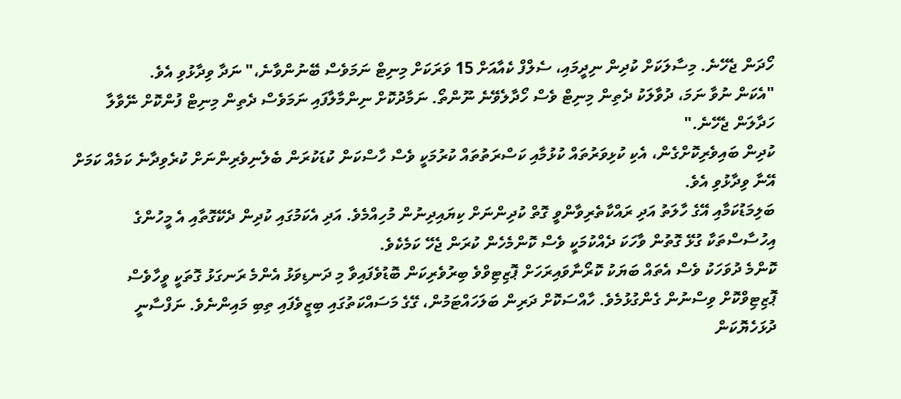ހޯދަން ޖެހޭނެ. މިސާލަކަށް ކުދިން ނިދީމައި، ސެލްފް ކެއާއަށް 15 ވަރަކަށް މިނިޓް ނަމަވެސް ބޭނުންވާނެ،" ނަދާ ވިދާޅުވި އެވެ.
"އެކަން ނުވާ ނަމަ، ދުވާލަކު ދެތިން މިނިޓް ވެސް ހޯދާލެވޭނެ ނޫންތޯ. ނަމާދުކޮށް ނިންމާލާފައި ނަމަވެސް ދެތިން މިނިޓް ފުންކޮށް ނޭވާލާ ހަދާލަން ޖެހޭނެ."
ކުދިން ބައިވެރިކޮށްގެން، އެކި ކުޅިވަރުތައް ކުޅުމާއި ކަސްރަތުތައް ކުރުމަކީ ވެސް ހާސްކަން ކުޑަކުރަން ބެލެނިވެރިންނަށް ކުރެވިދާނެ ކަމެއް ކަމަށް އޭނާ ވިދާޅުވި އެވެ.
ބަލިމަޑުކަމާއި އޭގެ ހާލަތު އަދި ރައްކާތެރިވާންވީ ގޮތް ކުދިންނަށް ކިޔައިދިނުން މުހިއްމެވެ. އަދި އެކަމުގައި ކުދިން ދެކޭގޮތާއި އެ މީހުންގެ އިހުސާސްތަކާ ގުޅޭ ގޮތުން ވާހަކަ ދެއްކުމަކީ ވެސް ކޮންމެހެން ކުރަން ޖެހޭ ކަމެކެވެ.
ކޮންމެ ދުވަހަކު ވެސް އެތައް ބަޔަކު ކޮރޯނާވައިރަހަށް ޕޮޒިޓިވްވެ ބިރުވެރިކަން ބޮޑުވެފައިވާ މި ދަނޑިވަޅު އެންމެ ރަނގަޅު ގޮތަކީ ވީހާވެސް ޕޮޒިޓިވްކޮށް ވިސްނުން ގެންގުޅުމެވެ. ހާއްސަކޮށް ދަރިން ބަލަހައްޓަމުން، ގޭގެ މަސައްކަތުގައި ބިޒީވެފައި ތިބި މައިންނެވެ. ނަފްސާނީ ދުޅަހެޔޮކަން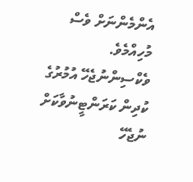އެންމެންނަށް ވެސް މުހިއްމެވެ.
ވެކްސިންނުޖެހޭ އުމުރުގެ ކުދިން ކަރަންޓީނުވާކަށް ނުޖެހޭ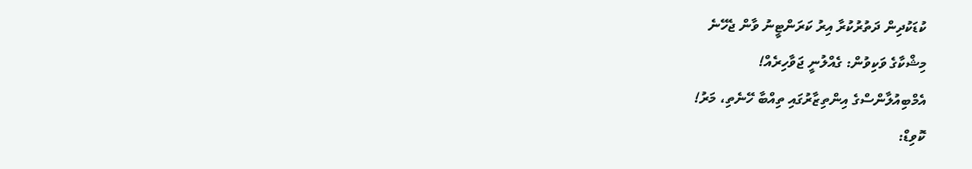ކުޑަކުދިން ދަތުރުކުރާ އިރު ކަރަންޓީނު ވާން ޖެހޭނެ
މިޝްކާގެ ވަކިވުން: ގެއްލުނީ ޖަވާހިރެއް!
އެމްބިއުލާންސްގެ އިންތިޒާރުގައި ތިއްބާ ހޭނެތި، މަރު!
ކޮވިޑް: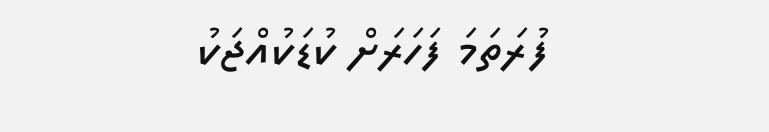ފުރަތަމަ ފަހަރަށް ކުޑަކުއްޖަކު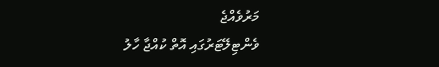މަރުވެއްޖެ
ވެންޓިލޭޓަރުގައި އޮތް ކުއްޖާ ހާލު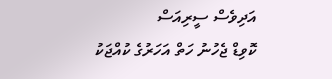އަދިވެސް ސީރިއަސް
ކޮވިޑް ޖެހުނު ހަތް އަހަރުގެ ކުއްޖަކު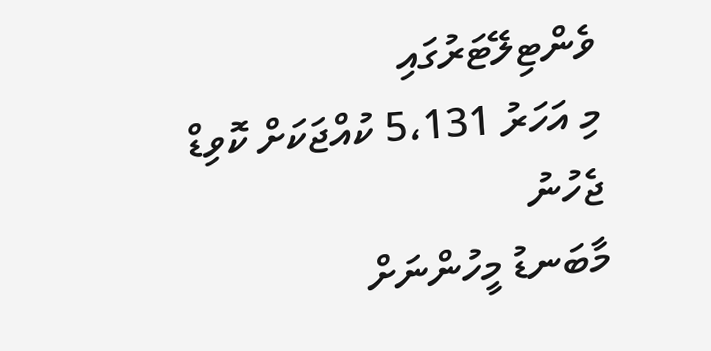ވެންޓިލޭޓަރުގައި
މި އަހަރު 5،131 ކުއްޖަކަށް ކޮވިޑް ޖެހުނު
މާބަނޑު މީހުންނަށް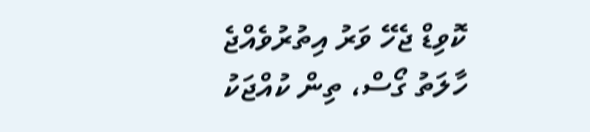ކޮވިޑް ޖެހޭ ވަރު އިތުރުވެއްޖެ
ހާލަތު ގޯސް، ތިން ކުއްޖަކު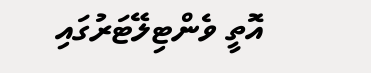އޮތީ ވެންޓިލޭޓަރުގައި